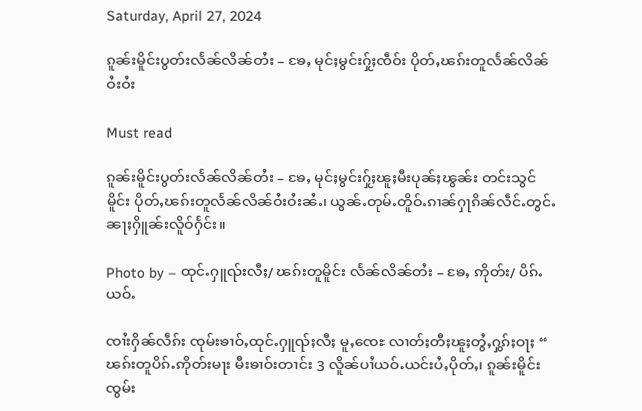Saturday, April 27, 2024

ၵူၼ်းမိူင်းပွတ်းလႅၼ်လိၼ်တႆး – ၶႄႇ မုင်ႈမွင်းႁႂ်ႈၸဵဝ်း ပိုတ်ႇၽၵ်းတူလႅၼ်လိၼ်ဝႆးဝႆး

Must read

ၵူၼ်းမိူင်းပွတ်းလႅၼ်လိၼ်တႆး – ၶႄႇ မုင်ႈမွင်းႁႂ်ႈၽူႈမီးပုၼ်ႈၽွၼ်း တင်းသွင်မိူင်း ပိုတ်ႇၽၵ်းတူလႅၼ်လိၼ်ဝႆးဝႆးၼႆႉ၊ ယွၼ်ႉတုမ်ႉတိူဝ်ႉၵၢၼ်ႁႃၵိၼ်လဵင်ႉတွင်ႉ ၼႃႈႁိူၼ်းလိူဝ်ႁႅင်း။

Photo by – ထုင်ႉႁူၺ်းလီႈ/ ၽၵ်းတူမိူင်း လႅၼ်လိၼ်တႆး – ၶႄႇ ဢိုတ်း/ ပိၵ်ႉယဝ်ႉ

ၸၢႆးႁိၼ်လဵၵ်း ၸုမ်းၶၢဝ်ႇထုင်ႉႁူၺ်ႈလီႈ မူႇၸေႊ လၢတ်ႈတီႈၽူႈတွႆႇႁွၵ်ႈဝႃႈ “ ၽၵ်းတူပိၵ်ႉဢိုတ်းမႃး မီးၶၢဝ်းတၢင်း 3 လိူၼ်ပၢႆယဝ်ႉယင်းပႆႇပိုတ်ႇ၊ ၵူၼ်းမိူင်းၸွမ်း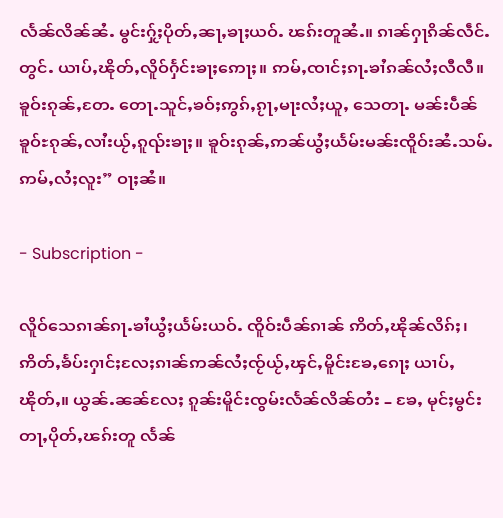လႅၼ်လိၼ်ၼႆႉ မွင်းႁႂ်ႈပိုတ်ႇၼႃႇၶႃႈယဝ်ႉ ၽၵ်းတူၼႆႉ။ ၵၢၼ်ႁႃၵိၼ်လဵင်ႉတွင်ႉ ယၢပ်ႇၽိုတ်ႇလိူဝ်ႁႅင်းၶႃႈဢေႃႈ။ ဢမ်ႇၸၢင်ႈၵႃႉၶၢႆၵၼ်လႆႈလီလီ။ ၶူဝ်းၵုၼ်ႇတႄႉ တေႃႉသူင်ႇၶဝ်ႈဢွၵ်ႇၵႂႃႇမႃးလႆႈယူႇ သေတႃႉ မၼ်းပဵၼ်ၶူဝ်ႊၵုၼ်ႇလၢႆးယႂ်ႇၵူၺ်းၶႃႈ။ ၶူဝ်းၵုၼ်ႇဢၼ်ယွႆႈယႅမ်းမၼ်းၸိူဝ်းၼႆႉသမ်ႉ ဢမ်ႇလႆႈလူး” ဝႃႈၼႆ။

- Subscription -

လိူဝ်သေၵၢၼ်ၵႃႉၶၢႆယွႆႈယႅမ်းယဝ်ႉ ၸိူဝ်းပဵၼ်ၵၢၼ် ဢိတ်ႇၽိုၼ်လိၵ်ႈ၊ ဢိတ်ႇၶႅပ်းႁၢင်ႈလႄႈၵၢၼ်ဢၼ်လႆႈၸႂ်ယႂ်ႇၾင်ႇမိူင်းၶႄႇၵေႃႈ ယၢပ်ႇၽိုတ်ႇ။ ယွၼ်ႉၼၼ်လႄႈ ၵူၼ်းမိူင်းၸွမ်းလႅၼ်လိၼ်တႆး – ၶႄႇ မုင်ႈမွင်း တႃႇပိုတ်ႇၽၵ်းတူ လႅၼ်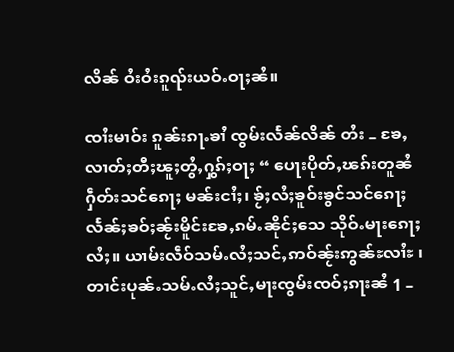လိၼ် ဝႆးဝႆးၵူၺ်းယဝ်ႉဝႃႈၼႆ။

ၸၢႆးမၢဝ်း ၵူၼ်းၵႃႉၶၢႆ ၸွမ်းလႅၼ်လိၼ် တႆး – ၶႄႇ လၢတ်ႈတီႈၽူႈတွႆႇႁွၵ်ႈဝႃႈ “ ပေႃးပိုတ်ႇၽၵ်းတူၼႆ ႁဵတ်းသင်ၵေႃႈ မၼ်းငၢႆႈ၊ ၶႂ်ႈလႆႈၶူဝ်းၶွင်သင်ၵေႃႈ လႅၼ်ႈၶဝ်ႈၼႂ်းမိူင်းၶႄႇၵမ်ႉၼိုင်ႈသေ သိုဝ်ႉမႃးၵေႃႈလႆႈ။ ယၢမ်းလဵဝ်သမ်ႉလႆႈသင်ႇဢဝ်ၼႂ်းဢွၼ်ႊလၢႆႊ ၊ တၢင်းပုၼ်ႉသမ်ႉလႆႈသူင်ႇမႃးၸွမ်းၸဝ်ႈၵႃးၼႆ 1 –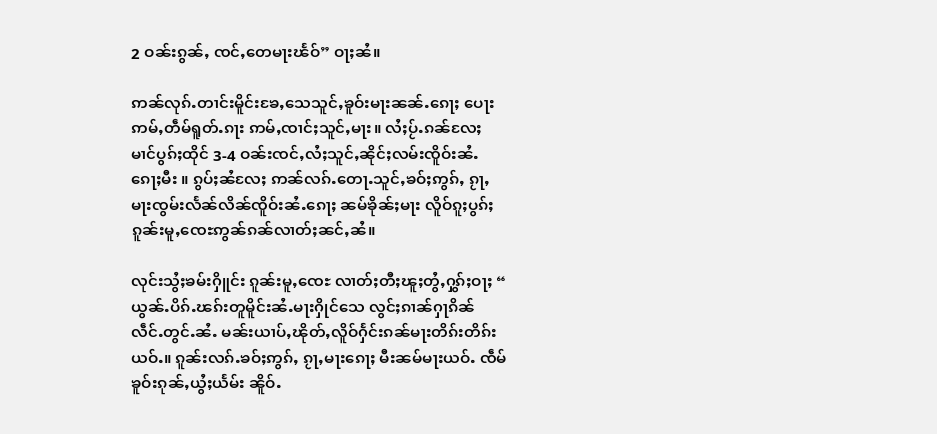2 ဝၼ်းၵွၼ်ႇ ၸင်ႇတေမႃးၽႅဝ်” ဝႃႈၼႆ။

ဢၼ်လုၵ်ႉတၢင်းမိူင်းၶႄႇသေသူင်ႇၶူဝ်းမႃးၼၼ်ႉၵေႃႈ ပေႃးဢမ်ႇတဵမ်ရူတ်ႉၵႃး ဢမ်ႇၸၢင်ႈသူင်ႇမႃး။ လႆႈပႂ်ႉၵၼ်လႄႈ မၢင်ပွၵ်ႈထိုင် 3-4 ဝၼ်းၸင်ႇလႆႈသူင်ႇၼိုင်ႈလမ်းၸိူဝ်းၼႆႉၵေႃႈမီး ။ ၵွပ်ႈၼႆလႄႈ ဢၼ်လၵ်ႉတေႃႉသူင်ႇၶဝ်ႈဢွၵ်ႇ ၵႂႃႇမႃးၸွမ်းလႅၼ်လိၼ်ၸိူဝ်းၼႆႉၵေႃႈ ၼမ်ၶိုၼ်ႈမႃး လိူဝ်ၵူႈပွၵ်ႈ ၵူၼ်းမူႇၸေႊဢွၼ်ၵၼ်လၢတ်ႈၼင်ႇၼႆ။

လုင်းသွႆႈၶမ်းႁိူင်း ၵူၼ်းမူႇၸေႊ လၢတ်ႈတီႈၽူႈတွႆႇႁွၵ်ႈဝႃႈ “ ယွၼ်ႉပိၵ်ႉၽၵ်းတူမိူင်းၼႆႉမႃးႁိုင်သေ လွင်ႈၵၢၼ်ႁႃၵိၼ် လဵင်ႉတွင်ႉၼႆႉ မၼ်းယၢပ်ႇၽိုတ်ႇလိူဝ်ႁႅင်းၵၼ်မႃးတိၵ်းတိၵ်းယဝ်ႉ။ ၵူၼ်းလၵ်ႉၶဝ်ႈဢွၵ်ႇ ၵႂႃႇမႃးၵေႃႈ မီးၼမ်မႃးယဝ်ႉ ၸဵမ်ၶူဝ်းၵုၼ်ႇယွႆႈယႅမ်း ၼိူဝ်ႉ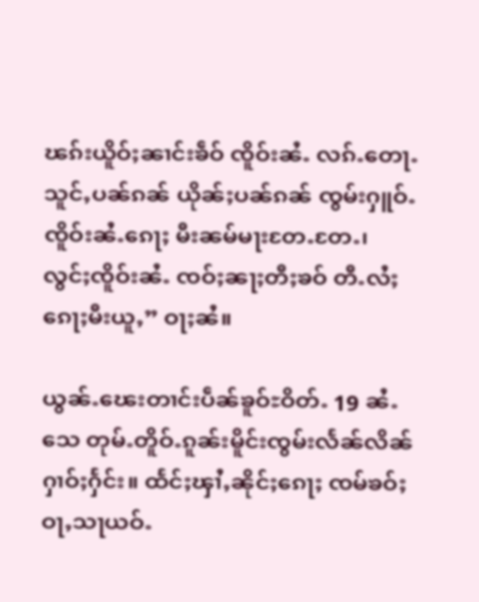ၽၵ်းယိူဝ်ႈၼၢင်းၶဵဝ် ၸိူဝ်းၼႆႉ လၵ်ႉတေႃႉသူင်ႇပၼ်ၵၼ် ယိုၼ်ႈပၼ်ၵၼ် ၸွမ်းႁူဝ်ႉၸိူဝ်းၼႆႉၵေႃႈ မီးၼမ်မႃးတႄႉတႄႉ၊ လွင်ႈၸိူဝ်းၼႆႉ ၸဝ်ႈၼႃႈတီႈၶဝ် တီႉလႆႈၵေႃႈမီးယူႇ” ဝႃႈၼႆ။

ယွၼ်ႉၽေးတၢင်းပဵၼ်ၶူဝ်ႊဝိတ်ႉ 19 ၼႆႉသေ တုမ်ႉတိူဝ်ႉၵူၼ်းမိူင်းၸွမ်းလႅၼ်လိၼ်ႁၢဝ်ႈႁႅင်း။ ထႅင်ႈၾၢႆႇၼိုင်ႈၵေႃႈ ၸမ်ၶဝ်ႈဝႃႇသႃယဝ်ႉ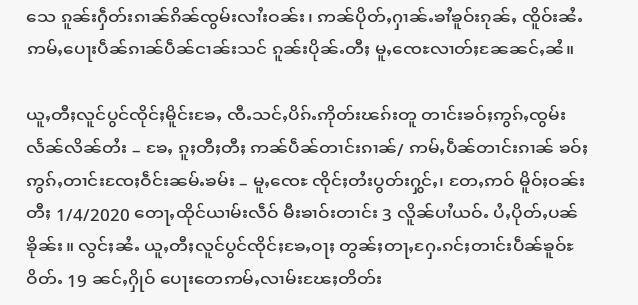သေ ၵူၼ်းႁဵတ်းၵၢၼ်ၵိၼ်ၸွမ်းလၢႆးဝၼ်း၊ ဢၼ်ပိုတ်ႇႁၢၼ်ႉၶၢႆၶူဝ်းၵုၼ်ႇ ၸိူဝ်းၼႆႉ ဢမ်ႇပေႃးပဵၼ်ၵၢၼ်ပဵၼ်ငၢၼ်းသင် ၵူၼ်းပိုၼ်ႉတီႈ မူႇၸေႊလၢတ်ႈၼႄၼင်ႇၼႆ။

ယူႇတီႈလူင်ပွင်ၸိုင်ႈမိူင်းၶႄႇ ၸီႉသင်ႇပိၵ်ႉဢိုတ်းၽၵ်းတူ တၢင်းၶဝ်ႈဢွၵ်ႇၸွမ်းလႅၼ်လိၼ်တႆး – ၶႄႇ ၵူႈတီႈတီႈ ဢၼ်ပဵၼ်တၢင်းၵၢၼ်/ ဢမ်ႇပဵၼ်တၢင်းၵၢၼ် ၶဝ်ႈဢွၵ်ႇတၢင်းၸႄႈဝဵင်းၼမ်ႉၶမ်း – မူႇၸေႊ ၸိုင်ႈတႆးပွတ်းႁွင်ႇ၊ တႄႇဢဝ် မိူဝ်ႈဝၼ်းတီႈ 1/4/2020 တေႃႇထိုင်ယၢမ်းလဵဝ် မီးၶၢဝ်းတၢင်း 3 လိူၼ်ပၢႆယဝ်ႉ ပႆႇပိုတ်ႇပၼ်ၶိုၼ်း။ လွင်ႈၼႆႉ ယူႇတီႈလူင်ပွင်ၸိုင်ႈၶႄႇဝႃႈ တွၼ်ႈတႃႇႁႄႉၵင်ႈတၢင်းပဵၼ်ၶူဝ်ႊဝိတ်ႉ 19 ၼင်ႇႁိုဝ် ပေႃးတေဢမ်ႇလၢမ်းၽႄႈတိတ်း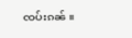ၸပ်းၵၼ် ။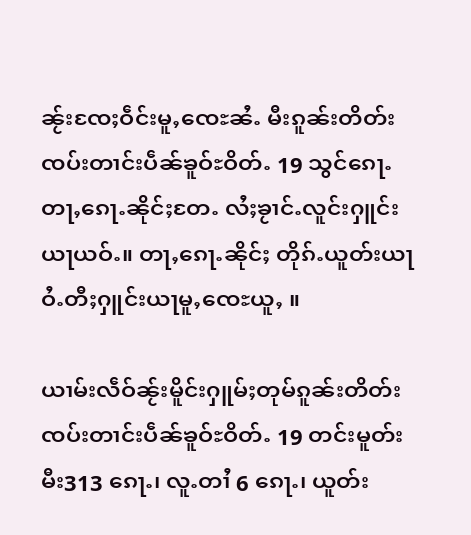ၼႂ်းၸႄႈဝဵင်းမူႇၸေႊၼႆႉ မီးၵူၼ်းတိတ်းၸပ်းတၢင်းပဵၼ်ၶူဝ်ႊဝိတ်ႉ 19 သွင်ၵေႃႉ တႃႇၵေႃႉၼိုင်ႈတႄႉ လႆႈၶႂၢင်ႉလူင်းႁူင်းယႃယဝ်ႉ။ တႃႇၵေႃႉၼိုင်ႈ တိုၵ်ႉယူတ်းယႃဝႆႉတီႈႁူင်းယႃမူႇၸေႊယူႇ ။

ယၢမ်းလဵဝ်ၼႂ်းမိူင်းႁူမ်ႈတုမ်ၵူၼ်းတိတ်းၸပ်းတၢင်းပဵၼ်ၶူဝ်ႊဝိတ်ႉ 19 တင်းမူတ်းမီး313 ၵေႃႉ၊ လူႉတၢႆ 6 ၵေႃႉ၊ ယူတ်း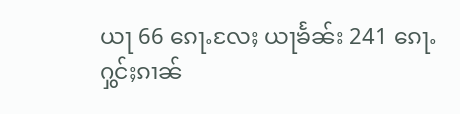ယႃ 66 ၵေႃႉလႄႈ ယႃၶႅၼ်း 241 ၵေႃႉ ႁွင်ႈၵၢၼ်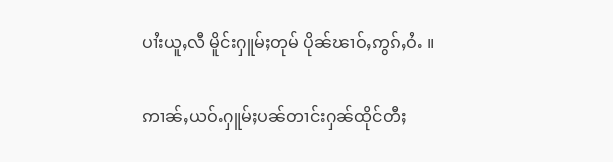ပၢႆးယူႇလီ မိူင်းႁူမ်ႈတုမ် ပိုၼ်ၽၢဝ်ႇဢွၵ်ႇဝႆႉ ။

ဢၢၼ်ႇယဝ်ႉႁူမ်ႈပၼ်တၢင်းႁၼ်ထိုင်တီႈ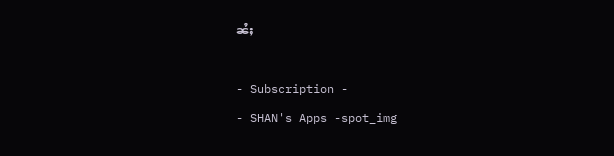ၼႆႈ

- Subscription -
- SHAN's Apps -spot_img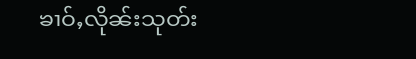ၶၢဝ်ႇလိုၼ်းသုတ်း